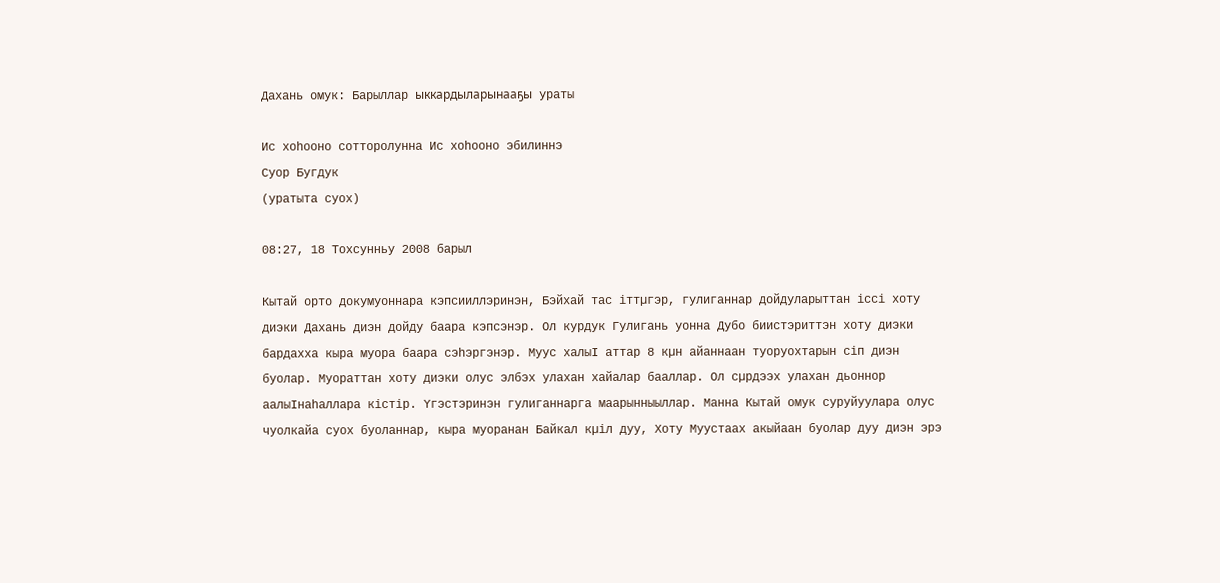Дахань омук: Барыллар ыккардыларынааҕы ураты

Ис хоһооно сотторолунна Ис хоһооно эбилиннэ
Суор Бугдук
(уратыта суох)

08:27, 18 Тохсунньу 2008 барыл

Кытай орто докумуоннара кэпсииллэринэн, Бэйхай тас іттµгэр, гулиганнар дойдуларыттан іссі хоту диэки Дахань диэн дойду баара кэпсэнэр. Ол курдук Гулигань уонна Дубо биистэриттэн хоту диэки бардахха кыра муора баара сэhэргэнэр. Муус халыІ аттар 8 кµн айаннаан туоруохтарын сіп диэн буолар. Муораттан хоту диэки олус элбэх улахан хайалар бааллар. Ол сµрдээх улахан дьоннор аалыІнаhаллара кістір. Yгэстэринэн гулиганнарга маарынныыллар. Манна Кытай омук суруйуулара олус чуолкайа суох буоланнар, кыра муоранан Байкал кµіл дуу, Хоту Муустаах акыйаан буолар дуу диэн эрэ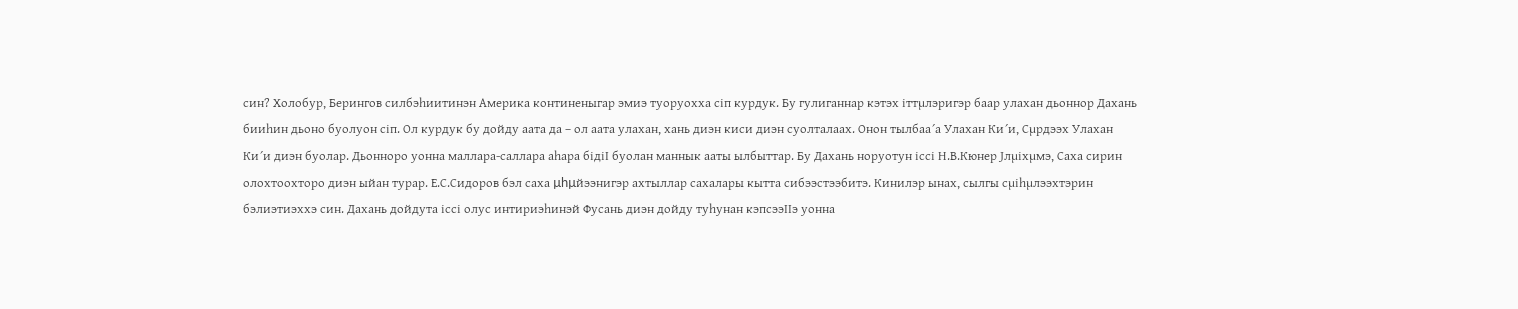син? Холобур, Берингов силбэhиитинэн Америка континеныгар эмиэ туоруохха сіп курдук. Бу гулиганнар кэтэх іттµлэригэр баар улахан дьоннор Дахань бииhин дьоно буолуон сіп. Ол курдук бу дойду аата да – ол аата улахан, хань диэн киси диэн суолталаах. Онон тылбаа´а Улахан Ки´и, Сµрдээх Улахан Ки´и диэн буолар. Дьонноро уонна маллара-саллара аhара бідіІ буолан маннык ааты ылбыттар. Бу Дахань норуотун іссі Н.В.Кюнер Јлµіхµмэ, Саха сирин олохтоохторо диэн ыйан турар. Е.С.Сидоров бэл саха µhµйээнигэр ахтыллар сахалары кытта сибээстээбитэ. Кинилэр ынах, сылгы сµіhµлээхтэрин бэлиэтиэххэ син. Дахань дойдута іссі олус интириэhинэй Фусань диэн дойду туhунан кэпсээІІэ уонна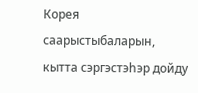Корея саарыстыбаларын, кытта сэргэстэhэр дойду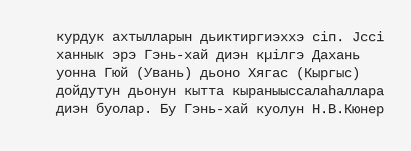курдук ахтылларын дьиктиргиэххэ сіп. Јссі ханнык эрэ Гэнь-хай диэн кµілгэ Дахань уонна Гюй (Увань) дьоно Хягас (Кыргыс) дойдутун дьонун кытта кыраныыссалаhаллара диэн буолар. Бу Гэнь-хай куолун Н.В.Кюнер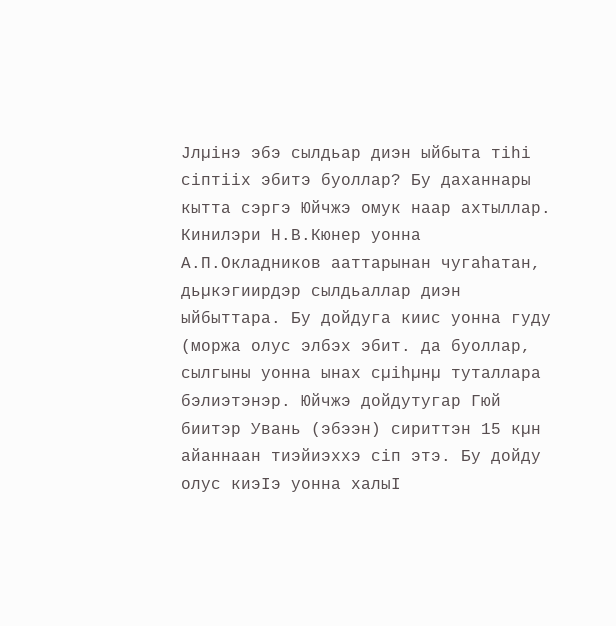Јлµінэ эбэ сылдьар диэн ыйбыта тіhі сіптііх эбитэ буоллар? Бу даханнары кытта сэргэ Юйчжэ омук наар ахтыллар. Кинилэри Н.В.Кюнер уонна А.П.Окладников ааттарынан чугаhатан, дьµкэгиирдэр сылдьаллар диэн ыйбыттара. Бу дойдуга киис уонна гуду (моржа олус элбэх эбит. да буоллар, сылгыны уонна ынах сµіhµнµ туталлара бэлиэтэнэр. Юйчжэ дойдутугар Гюй биитэр Увань (эбээн) сириттэн 15 кµн айаннаан тиэйиэххэ сіп этэ. Бу дойду олус киэІэ уонна халыІ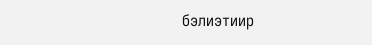бэлиэтиир